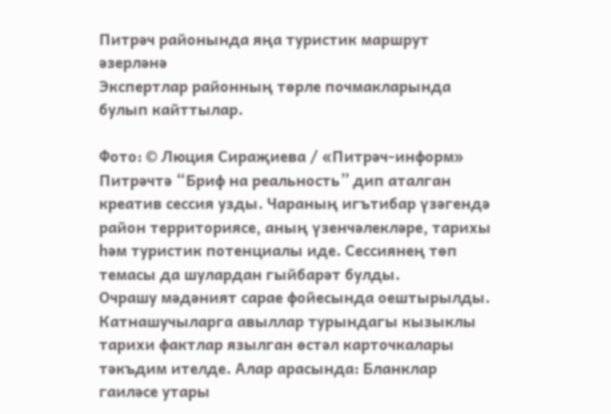Питрәч районында яңа туристик маршрут әзерләнә
Экспертлар районның төрле почмакларында булып кайттылар.

Фото: © Люция Сираҗиева / «Питрәч-информ»
Питрәчтә “Бриф на реальность” дип аталган креатив сессия узды. Чараның игътибар үзәгендә район территориясе, аның үзенчәлекләре, тарихы һәм туристик потенциалы иде. Сессиянең төп темасы да шулардан гыйбарәт булды.
Очрашу мәдәният сарае фойесында оештырылды. Катнашучыларга авыллар турындагы кызыклы тарихи фактлар язылган өстәл карточкалары тәкъдим ителде. Алар арасында: Бланклар гаиләсе утары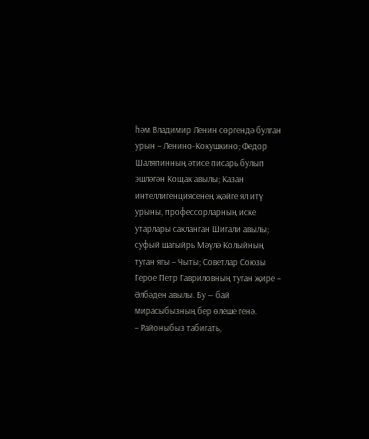һәм Владимир Ленин сөргендә булган урын – Ленино-Кокушкино; Федор Шаляпинның әтисе писарь булып эшләгән Кощак авылы; Казан интеллигенциясенең җәйге ял итү урыны, профессорларның иске утарлары сакланган Шигали авылы; суфый шагыйрь Мәүлә Колыйның туган ягы – Чыты; Советлар Союзы Герое Петр Гавриловның туган җире – Әлбәден авылы. Бу — бай мирасыбызның бер өлеше генә.
– Районыбыз табигать,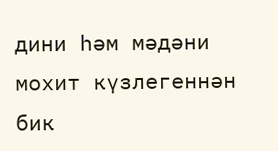дини һәм мәдәни мохит күзлегеннән бик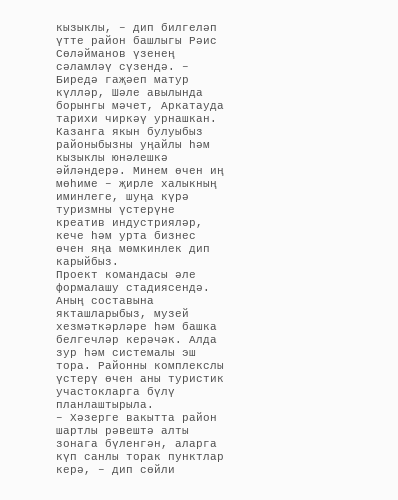кызыклы, – дип билгеләп үтте район башлыгы Рәис Сөләйманов үзенең сәламләү сүзендә. – Биредә гаҗәеп матур күлләр, Шәле авылында борынгы мәчет, Аркатауда тарихи чиркәү урнашкан. Казанга якын булуыбыз районыбызны уңайлы һәм кызыклы юнәлешкә әйләндерә. Минем өчен иң мөһиме – җирле халыкның иминлеге, шуңа күрә туризмны үстерүне креатив индустрияләр, кече һәм урта бизнес өчен яңа мөмкинлек дип карыйбыз.
Проект командасы әле формалашу стадиясендә. Аның составына якташларыбыз, музей хезмәткәрләре һәм башка белгечләр керәчәк. Алда зур һәм системалы эш тора. Районны комплекслы үстерү өчен аны туристик участокларга бүлү планлаштырыла.
– Хәзерге вакытта район шартлы рәвештә алты зонага бүленгән, аларга күп санлы торак пунктлар керә, – дип сөйли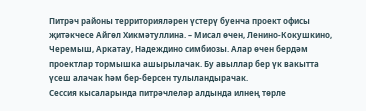Питрәч районы территорияләрен үстерү буенча проект офисы җитәкчесе Айгөл Хикмәтуллина. – Мисал өчен, Ленино-Кокушкино, Черемыш, Аркатау, Надеждино симбиозы. Алар өчен бердәм проектлар тормышка ашырылачак. Бу авыллар бер үк вакытта үсеш алачак һәм бер-берсен тулыландырачак.
Сессия кысаларында питрәчлеләр алдында илнең төрле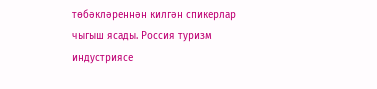төбәкләреннән килгән спикерлар чыгыш ясады. Россия туризм индустриясе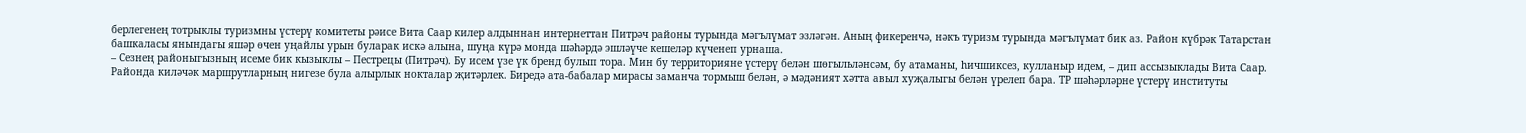берлегенең тотрыклы туризмны үстерү комитеты рәисе Вита Саар килер алдыннан интернеттан Питрәч районы турында мәгълүмат эзләгән. Аның фикеренчә, нәкъ туризм турында мәгълүмат бик аз. Район күбрәк Татарстан башкаласы янындагы яшәр өчен уңайлы урын буларак искә алына, шуңа күрә монда шәһәрдә эшләүче кешеләр күченеп урнаша.
– Сезнең районыгызның исеме бик кызыклы – Пестрецы (Питрәч). Бу исем үзе үк бренд булып тора. Мин бу территорияне үстерү белән шөгыльләнсәм, бу атаманы, һичшиксез, кулланыр идем, – дип ассызыклады Вита Саар.
Районда киләчәк маршрутларның нигезе була алырлык нокталар җитәрлек. Биредә ата-бабалар мирасы заманча тормыш белән, ә мәдәният хәтта авыл хуҗалыгы белән үрелеп бара. ТР шәһәрләрне үстерү институты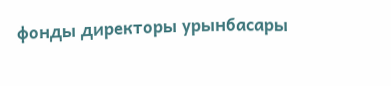фонды директоры урынбасары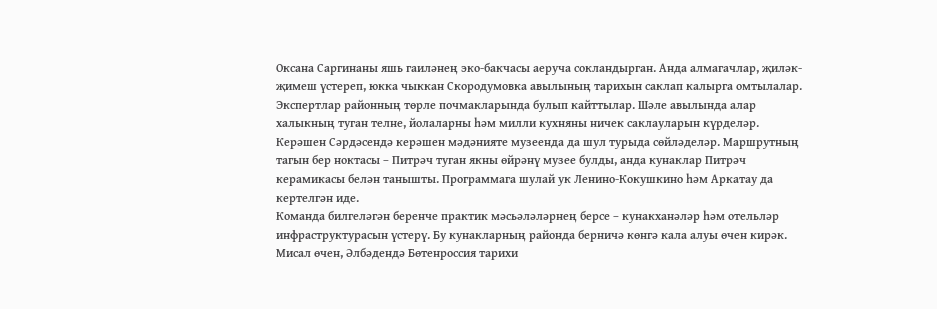Оксана Саргинаны яшь гаиләнең эко-бакчасы аеруча сокландырган. Анда алмагачлар, җиләк-җимеш үстереп, юкка чыккан Скородумовка авылының тарихын саклап калырга омтылалар.
Экспертлар районның төрле почмакларында булып кайттылар. Шәле авылында алар халыкның туган телне, йолаларны һәм милли кухняны ничек саклауларын күрделәр. Керәшен Сәрдәсендә керәшен мәдәнияте музеенда да шул турыда сөйләделәр. Маршрутның тагын бер ноктасы – Питрәч туган якны өйрәнү музее булды, анда кунаклар Питрәч керамикасы белән танышты. Программага шулай ук Ленино-Кокушкино һәм Аркатау да кертелгән иде.
Команда билгеләгән беренче практик мәсьәләләрнең берсе – кунакханәләр һәм отельләр инфраструктурасын үстерү. Бу кунакларның районда берничә көнгә кала алуы өчен кирәк. Мисал өчен, Әлбәдендә Бөтенроссия тарихи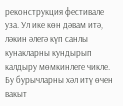реконструкция фестивале уза. Ул ике көн дәвам итә, ләкин әлегә күп санлы кунакларны кундырып калдыру мөмкинлеге чикле. Бу бурычларны хәл итү өчен вакыт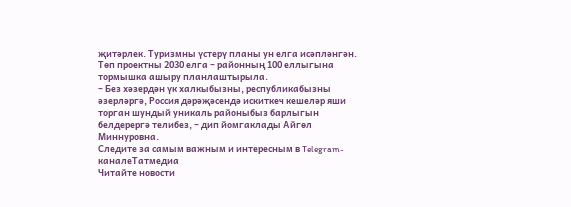җитәрлек. Туризмны үстерү планы ун елга исәпләнгән. Төп проектны 2030 елга – районның 100 еллыгына тормышка ашыру планлаштырыла.
– Без хәзердән үк халкыбызны, республикабызны әзерләргә, Россия дәрәҗәсендә искиткеч кешеләр яши торган шундый уникаль районыбыз барлыгын белдерергә телибез, – дип йомгаклады Айгөл Миннуровна.
Следите за самым важным и интересным в Telegram-каналеТатмедиа
Читайте новости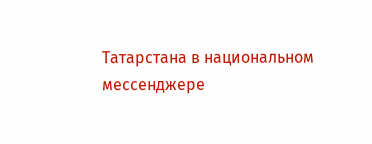Татарстана в национальном мессенджере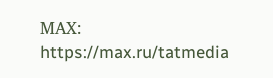MАХ: https://max.ru/tatmedia